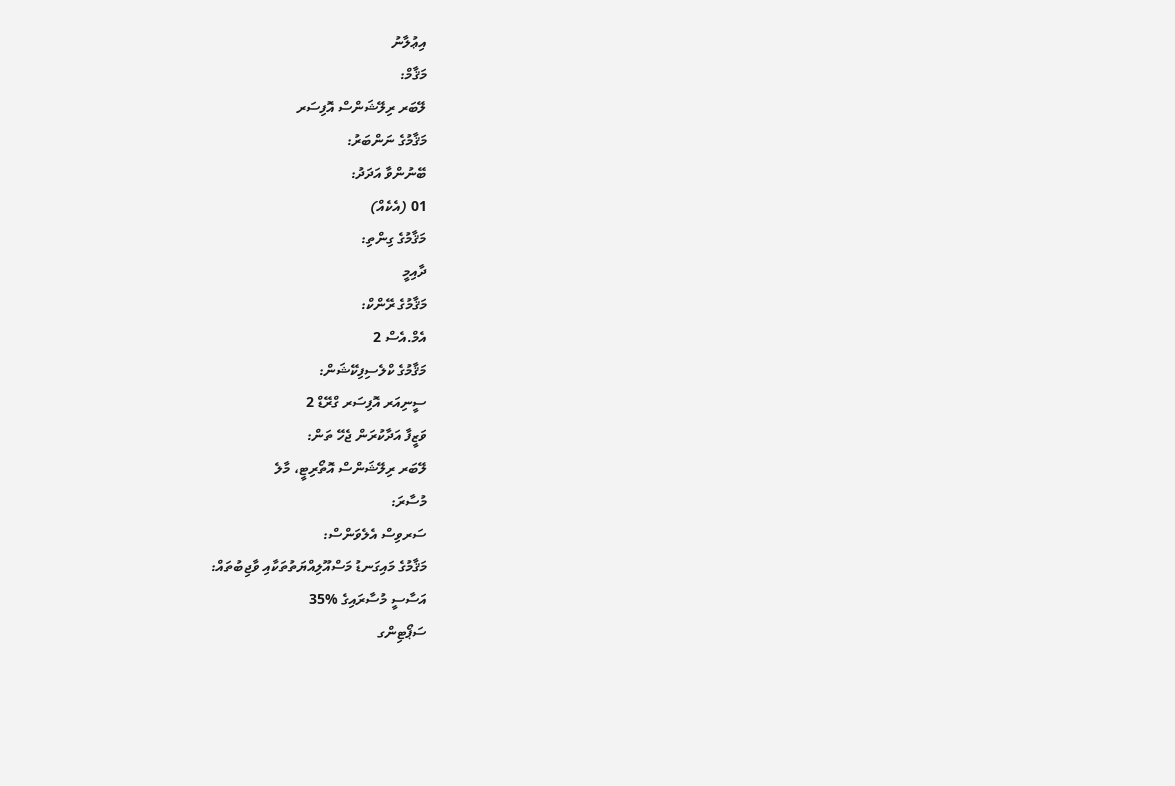އިޢުލާނު
މަޤާމް:
ލޭބަރ ރިލޭޝަންސް އޮފިސަރ
މަޤާމުގެ ނަންބަރު:
ބޭނުންވާ އަދަދު:
01 (އެކެއް)
މަޤާމުގެ ގިންތި:
ދާއިމީ
މަޤާމުގެ ރޭންކް:
އެމް.އެސް 2
މަޤާމުގެ ކްލެސިފިކޭޝަން:
ސީނިއަރ އޮފިސަރ ގްރޭޑް 2
ވަޒީފާ އަދާކުރަން ޖެހޭ ތަން:
ލޭބަރ ރިލޭޝަންސް އޮތޯރިޓީ، މާލެ
މުސާރަ:
ސަރވިސް އެލެވަންސް:
މަޤާމުގެ މައިގަނޑު މަސްއޫލިއްޔަތުތަކާއި ވާޖިބުތައް:
އަސާސީ މުސާރައިގެ %35
ސަޕޯޓިންގ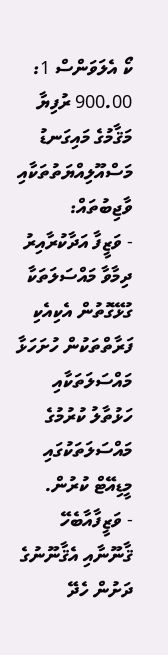ކޯ އެލަވަންސް 1:
900.00 ރުފިޔާ
މަޤާމުގެ މައިގަނޑު މަސްއޫލިއްޔަތުތަކާއި ވާޖިބުތައް:
- ވަޒީފާ އަދާކުރާއިރު ދިމާވާ މައްސަލަތަކާ ގުޅޭގޮތުން އެކިއެކި ފަރާތްތަކުން ހުށަހަޅާ މައްސަލަތަކާއި ހަޅުތާލު ކުރުމުގެ މައްސަލަތަކުގައި މީޑިއޭޓް ކުރުން.
- ވަޒީފާއާބެހޭ ޤާނޫނާއި އެޤާނޫނުގެ ދަށުން ހެދޭ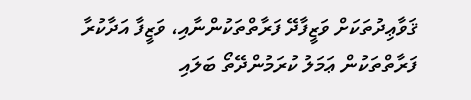ޤަވާޢިދުތަކަށް ވަޒީފާދޭ ފަރާތްތަކުންނާއި، ވަޒީފާ އަދާކުރާ ފަރާތްތަކުން ޢަމަލު ކުރަމުންދޭތޯ ބަލައި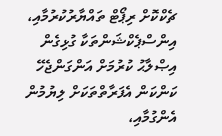ޗެކްކޮށް ރިޕޯޓް ތައްޔާރުކުރުމާއި، އިންސްޕެކްޝަންތަކާ ގުޅިގެން އިޞްލާޙު ކުރުމަށް އަންގަންޖެހޭ ކަންކަން އެފަރާތްތަކަށް ލިޔުމުން އެންގުމާއި،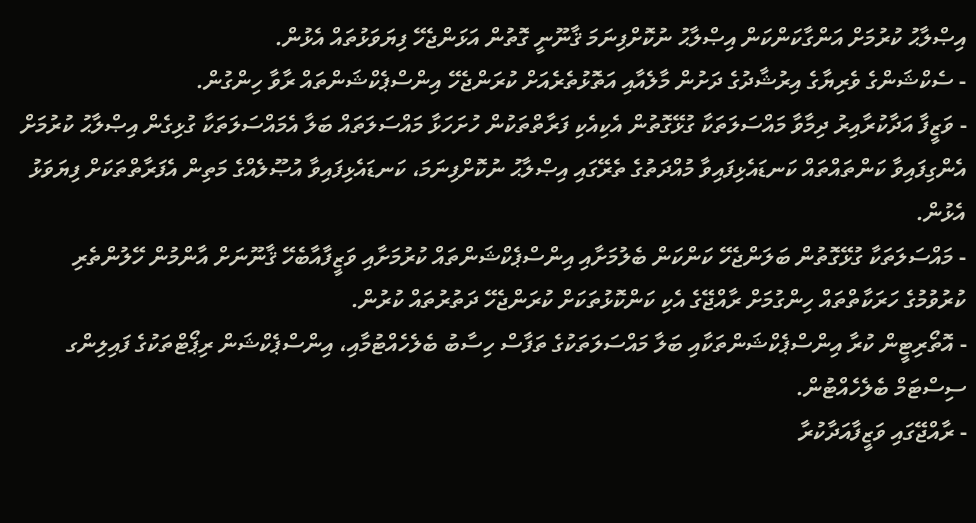އިޞްލާޙު ކުރުމަށް އަންގާކަންކަން އިޞްލާޙު ނުކޮށްފިނަމަ ޤާނޫނީ ގޮތުން އަޅަންޖެހޭ ފިޔަވަޅުތައް އެޅުން.
- ސެކްޝަންގެ ވެރިޔާގެ އިރުޝާދުގެ ދަށުން މާލެއާއި އަތޮޅުތެރެއަށް ކުރަންޖެހޭ އިންސްޕެކްޝަންތައް ރާވާ ހިންގުން.
- ވަޒީފާ އަދާކުރާއިރު ދިމާވާ މައްސަލަތަކާ ގުޅޭގޮތުން އެކިއެކި ފަރާތްތަކުން ހުށަހަޅާ މައްސަލަތައް ބަލާ އެމައްސަލަތަކާ ގުޅިގެން އިޞްލާޙު ކުރުމަށް އެންގިފައިވާ ކަންތައްތައް ކަނޑައެޅިފައިވާ މުއްދަތުގެ ތެރޭގައި އިޞްލާޙު ނުކޮށްފިނަމަ، ކަނޑައެޅިފައިވާ އުޞޫލެއްގެ މަތިން އެފަރާތްތަކަށް ފިޔަވަޅު އެޅުން.
- މައްސަލަތަކާ ގުޅޭގޮތުން ބަލަންޖެހޭ ކަންކަން ބެލުމަށާއި އިންސްޕެކްޝަންތައް ކުރުމަށާއި ވަޒީފާއާބެހޭ ޤާނޫނަށް އާންމުން ހޭލުންތެރި ކުރުވުމުގެ ހަރަކާތްތައް ހިންގުމަށް ރާއްޖޭގެ އެކި ކަންކޮޅުތަކަށް ކުރަންޖެހޭ ދަތުރުތައް ކުރުން.
- އޮތޯރިޓީން ކުރާ އިންސްޕެކްޝަންތަކާއި ބަލާ މައްސަލަތަކުގެ ތަފާސް ހިސާބު ބެލެހެއްޓުމާއި، އިންސްޕެކްޝަން ރިޕޯޓްތަކުގެ ފައިލިންގ ސިސްޓަމް ބެލެހެއްޓުން.
- ރާއްޖޭގައި ވަޒީފާއަދާކުރާ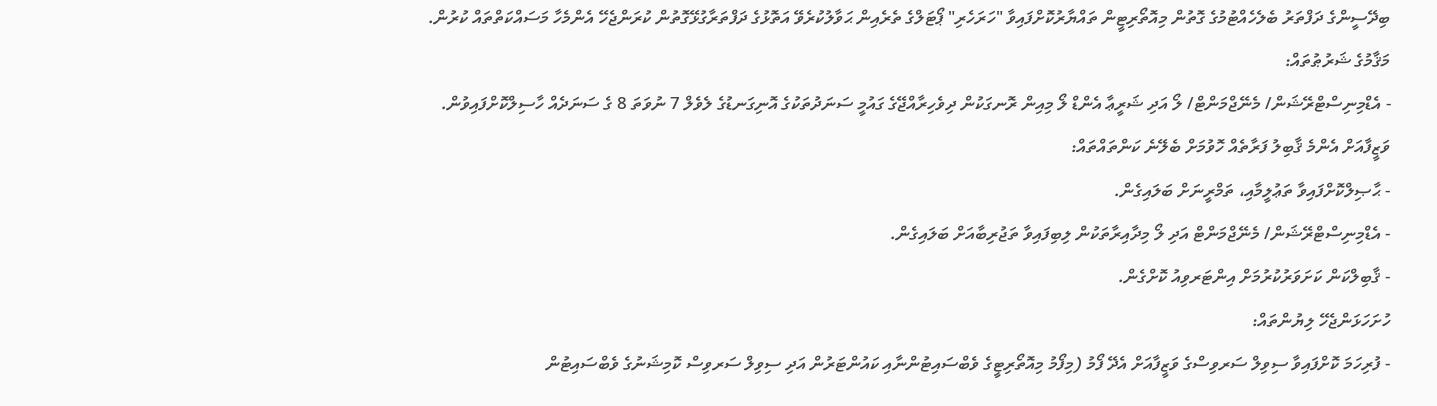ބިދޭސީންގެ ދަފްތަރު ބެލެހެއްޓުމުގެ ގޮތުން މިއޮތޯރިޓީން ތައްޔާރުކޮށްފައިވާ "ހަރަހެރި" ޕޯޓަލްގެ ތެރެއިން ޙަވާލުކުރެވޭ އަތޮޅުގެ ދަފްތަރާގުޅޭގޮތުން ކުރަންޖެހޭ އެންމެހާ މަސައްކަތްތައް ކުރުން.
މަޤާމުގެ ޝަރުޠުތައް:
- އެޑްމިނިސްޓްރޭޝަން/ މެނޭޖްމަންޓް/ ލޯ އަދި ޝަރީޢާ އެންޑް ލޯ މިއިން ރޮނގަކުން ދިވެހިރާއްޖޭގެ ގައުމީ ސަނަދުތަކުގެ އޮނިގަނޑުގެ ލެވެލް 7 ނުވަތަ 8 ގެ ސަނަދެއް ހާސިލްކޮށްފައިވުން.
ވަޒީފާއަށް އެންމެ ޤާބިލު ފަރާތެއް ހޮވުމަށް ބެލޭނެ ކަންތައްތައް:
- ޙާޞިލްކޮށްފައިވާ ތަޢުލީމާއި، ތަމްރީނަށް ބަލައިގެން.
- އެޑްމިނިސްޓްރޭޝަން/ މެނޭޖްމަންޓް އަދި ލޯ މިދާއިރާތަކުން ލިބިފައިވާ ތަޖުރިބާއަށް ބަލައިގެން.
- ޤާބިލްކަން ކަށަވަރުކުރުމަށް އިންޓަރވިއު ކޮށްގެން.
ހުށަހަޅަންޖެހޭ ލިޔުންތައް:
- ފުރިހަމަ ކޮށްފައިވާ ސިވިލް ސަރވިސްގެ ވަޒީފާއަށް އެދޭ ފޯމު (މިފޯމު މިއޮތޯރިޓީގެ ވެބްސައިޓުންނާއި ކައުންޓަރުން އަދި ސިވިލް ސަރވިސް ކޮމިޝަނުގެ ވެބްސައިޓުން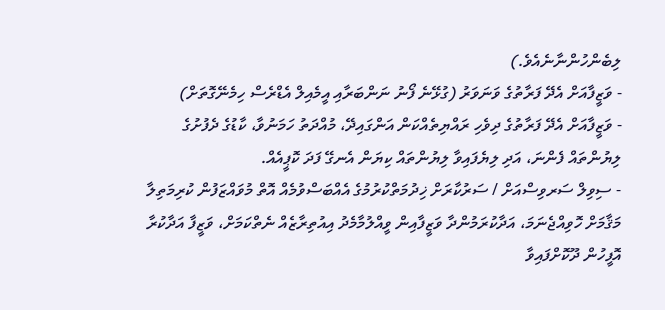ލިބެންހުންނާނެއެވެ.)
- ވަޒީފާއަށް އެދޭ ފަރާތުގެ ވަނަވަރު (ގުޅޭނެ ފޯނު ނަންބަރާއި އީމެއިލް އެޑްރެސް ހިމެނޭގޮތަށް)
- ވަޒީފާއަށް އެދޭ ފަރާތުގެ ދިވެހި ރައްޔިތެއްކަން އަންގައިދޭ، މުއްދަތު ހަމަނުވާ، ކާޑުގެ ދެފުށުގެ ލިޔުންތައް ފެންނަ، އަދި ލިޔެފައިވާ ލިޔުންތައް ކިޔަން އެނގޭ ފަދަ ކޮޕީއެއް.
- ސިވިލް ސަރވިސްއަށް / ސަރުކާރަށް ޚިދުމަތްކުރުމުގެ އެއްބަސްވުމެއް އޮތް މުވައްޒަފުން ކުރިމަތިލާ މަޤާމަށް ހޮވިއްޖެނަމަ، އަދާކުރަމުންދާ ވަޒީފާއިން ވީއްލުމާމެދު އިއުތިރާޒެއް ނެތްކަމަށް، ވަޒީފާ އަދާކުރާ އޮފީހުން ދޫކޮށްފައިވާ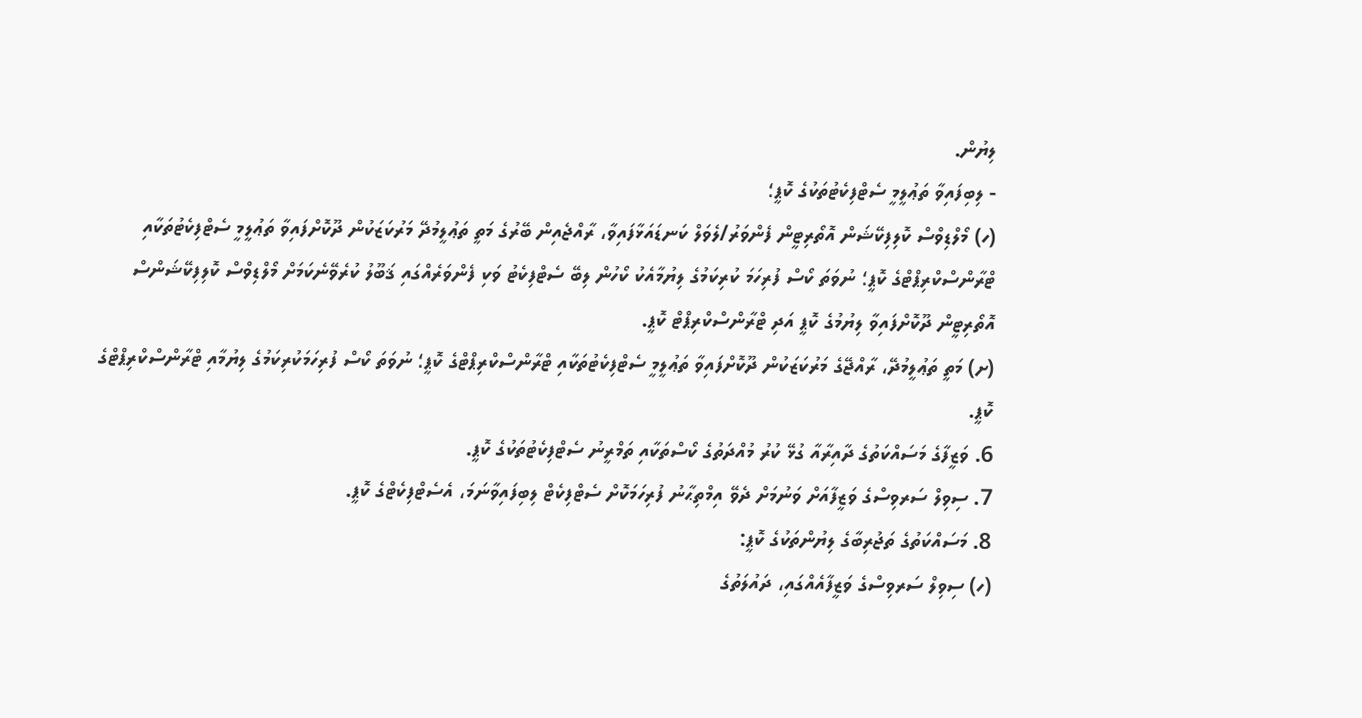ލިޔުން.
- ލިބިފައިވާ ތަޢުލީމީ ސެޓްފިކެޓުތަކުގެ ކޮޕީ؛
(ހ) މޯލްޑިވްސް ކޮލިފިކޭޝަން އޮތޯރިޓީން ފެންވަރު/ލެވަލް ކަނޑައަޅާފައިވާ، ރާއްޖެއިން ބޭރުގެ މަތީ ތަޢުލީމުދޭ މަރުކަޒަކުން ދޫކޮށްފައިވާ ތަޢުލީމީ ސެޓްފިކެޓުތަކާއި ޓްރާންސްކްރިޕްޓްގެ ކޮޕީ؛ ނުވަތަ ކޯސް ފުރިހަމަ ކުރިކަމުގެ ލިޔުމާއެކު ކޯހުން ލިބޭ ސެޓްފިކެޓު ވަކި ފެންވަރެއްގައި ޤަބޫލު ކުރެވޭނެކަމަށް މޯލްޑިވްސް ކޮލިފިކޭޝަންސް އޮތޯރިޓީން ދޫކޮށްފައިވާ ލިޔުމުގެ ކޮޕީ އަދި ޓްރާންސްކްރިޕްޓް ކޮޕީ.
(ށ) މަތީ ތަޢުލީމުދޭ، ރާއްޖޭގެ މަރުކަޒަކުން ދޫކޮށްފައިވާ ތަޢުލީމީ ސެޓްފިކެޓުތަކާއި ޓްރާންސްކްރިޕްޓްގެ ކޮޕީ؛ ނުވަތަ ކޯސް ފުރިހަމަކުރިކަމުގެ ލިޔުމާއި ޓްރާންސްކްރިޕްޓްގެ ކޮޕީ.
6. ވަޒީފާގެ މަސައްކަތުގެ ދާއިރާއާ ގުޅޭ ކުރު މުއްދަތުގެ ކޯސްތަކާއި ތަމްރީނު ސެޓްފިކެޓުތަކުގެ ކޮޕީ.
7. ސިވިލް ސަރވިސްގެ ވަޒީފާއަށް ވަނުމަށް ދެވޭ އިމްތިޙާނު ފުރިހަމަކޮށް ސެޓްފިކެޓް ލިބިފައިވާނަމަ، އެސެޓްފިކެޓްގެ ކޮޕީ.
8. މަސައްކަތުގެ ތަޖުރިބާގެ ލިޔުންތަކުގެ ކޮޕީ:
(ހ) ސިވިލް ސަރވިސްގެ ވަޒީފާއެއްގައި، ދައުލަތުގެ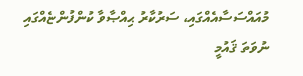މުއައްސަސާއެއްގައި، ސަރުކާރު ޙިއްޞާވާ ކުންފުންޏެއްގައި ނުވަތަ ޤައުމީ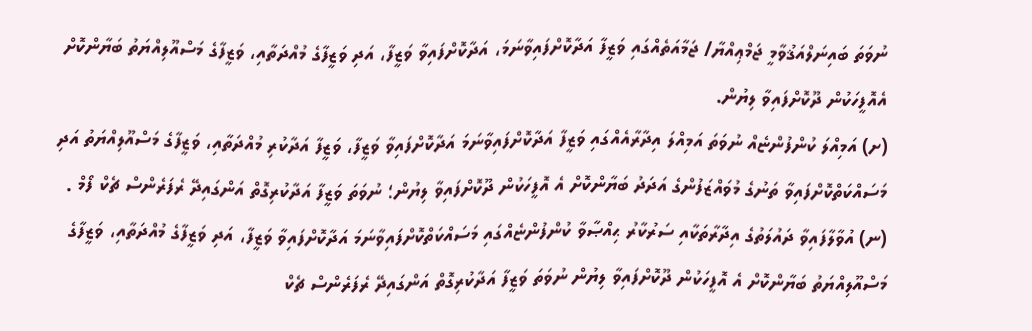ނުވަތަ ބައިނަލްއަޤުވާމީ ޖަމްޢިއްޔާ/ ޖަމާއަތެއްގައި ވަޒީފާ އަދާކޮށްފައިވާނަމަ، އަދާކޮށްފައިވާ ވަޒީފާ، އަދި ވަޒީފާގެ މުއްދަތާއި، ވަޒީފާގެ މަސްއޫލިއްޔަތު ބަޔާންކޮށް އެއޮފީހަކުން ދޫކޮށްފައިވާ ލިޔުން.
(ށ) އަމިއްލަ ކުންފުންޏެއް ނުވަތަ އަމިއްލަ އިދާރާއެއްގައި ވަޒީފާ އަދާކޮށްފައިވާނަމަ އަދާކޮށްފައިވާ ވަޒީފާ، ވަޒީފާ އަދާކުރި މުއްދަތާއި، ވަޒީފާގެ މަސްއޫލިއްޔަތު އަދި މަސައްކަތްކޮށްފައިވާ ތަނުގެ މުވައްޒަފުންގެ އަދަދު ބަޔާންކޮށް އެ އޮފީހަކުން ދޫކޮށްފައިވާ ލިޔުން؛ ނުވަތަ ވަޒީފާ އަދާކުރިގޮތް އަންގައިދޭ ރެފަރެންސް ޗެކް ފޯމް .
(ނ) އުވާލާފައިވާ ދައުލަތުގެ އިދާރާތަކާއި ސަރުކާރު ޙިއްޞާވާ ކުންފުންޏެއްގައި މަސައްކަތްކޮށްފައިވާނަމަ އަދާކޮށްފައިވާ ވަޒީފާ، އަދި ވަޒީފާގެ މުއްދަތާއި، ވަޒީފާގެ މަސްއޫލިއްޔަތު ބަޔާންކޮށް އެ އޮފީހަކުން ދޫކޮށްފައިވާ ލިޔުން ނުވަތަ ވަޒީފާ އަދާކުރިގޮތް އަންގައިދޭ ރެފަރެންސް ޗެކް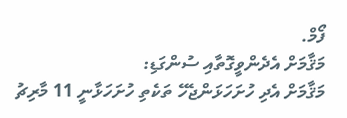ފޯމް.
މަޤާމަށް އެދެންވީގޮތާއި ސުންގަޑި:
މަޤާމަށް އެދި ހުށަހަޅަންޖެހޭ ތަކެތި ހުށަހަޅާނީ 11 މާރިޗު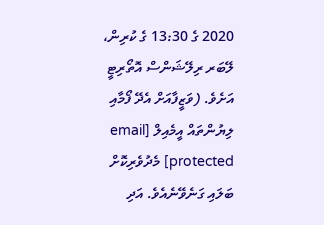2020 ގެ 13:30 ގެ ކުރިން، ލޭބަރ ރިލޭޝަންސް އޮތޯރިޓީ އަށެވެ. (ވަޒީފާއަށް އެދޭ ފޯމާއި ލިޔުންތައް އީމެއިލް [email protected] މެދުވެރިކޮށް ބަލައި ގަނެވޭނެއެވެ. އަދި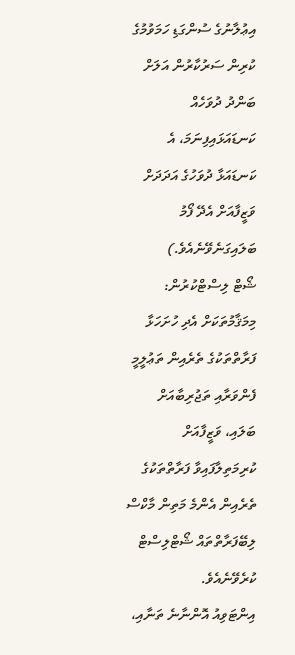އިޢުލާނުގެ ސުންގަޑި ހަމަވުމުގެ ކުރިން ސަރުކާރުން އަލަށް ބަންދު ދުވަހެއް ކަނޑައަޅައިފިނަމަ، އެ ކަނޑައަޅާ ދުވަހުގެ އަދަދަށް ވަޒީފާއަށް އެދޭ ފޯމު ބަލައިގަނެވޭނެއެވެ.)
ޝޯޓް ލިސްޓްކުރުން:
މިމަޤާމުތަކަށް އެދި ހުށަހަޅާ ފަރާތްތަކުގެ ތެރެއިން ތަޢުލީމީ ފެންވަރާއި ތަޖުރިބާއަށް ބަލައި، ވަޒީފާއަށް ކުރިމަތިލާފައިވާ ފަރާތްތަކުގެ ތެރެއިން އެންމެ މަތިން މާކްސް ލިބޭފަރާތްތައް ޝޯޓްލިސްޓް ކުރެވޭނެއެވެ.
އިންޓަވިއު އޮންނާނެ ތަނާއި،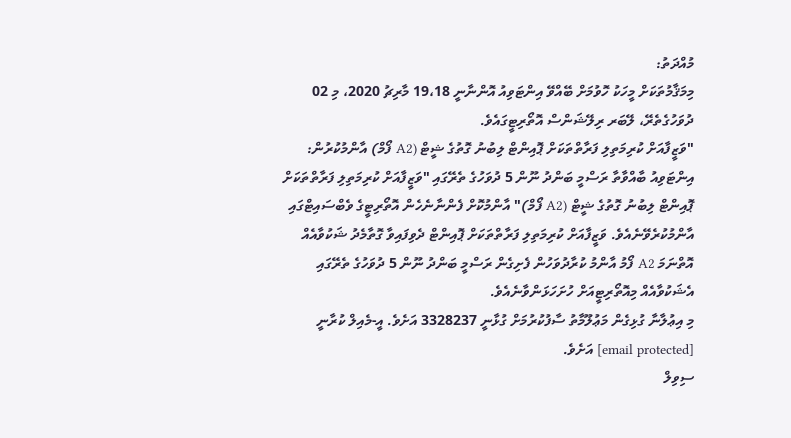މުއްދަތު:
މިމަޤާމުތަކަށް މީހަކު ހޮވުމަށް ބޭއްވޭ އިންޓަވިއު އޮންނާނީ 19،18 މާރިޗު 2020، މި 02 ދުވަހުގެތެރޭ، ލޭބަރ ރިލޭޝަންސް އޮތޯރިޓީގައެވެ.
"ވަޒީފާއަށް ކުރިމަތިލި ފަރާތްތަކަށް ޕޮއިންޓް ލިބުނު ގޮތުގެ ޝީޓް (A2 ފޯމް) އާންމުކުރުން:
އިންޓަވިއު ބާއްވާތާ ރަސްމީ ބަންދު ނޫން 5 ދުވަހުގެ ތެރޭގައި "ވަޒީފާއަށް ކުރިމަތިލި ފަރާތްތަކަށް ޕޮއިންޓް ލިބުނު ގޮތުގެ ޝީޓް (A2 ފޯމް)" އާންމުކޮށް ފެންނާނެހެން އޮތޯރިޓީގެ ވެބްސައިޓްގައި އާންމުކުރެވޭނެއެވެ. ވަޒީފާއަށް ކުރިމަތިލި ފަރާތްތަކަށް ޕޮއިންޓް ދެވިފައިވާ ގޮތާމެދު ޝަކުވާއެއް އޮތްނަމަ A2 ފޯމު އާންމު ކުރާދުވަހުން ފެށިގެން ރަސްމީ ބަންދު ނޫން 5 ދުވަހުގެ ތެރޭގައި އެޝަކުވާއެއް މިއޮތޯރިޓީއަށް ހުށަހަޅަންވާނެއެވެ.
މި އިޢުލާނާ ގުޅިގެން މަޢުލޫމާތު ސާފުކުރުމަށް ގުޅާނީ 3328237 އަށެވެ. އީ-މެއިލް ކުރާނީ [email protected] އަށެވެ.
ސިވިލް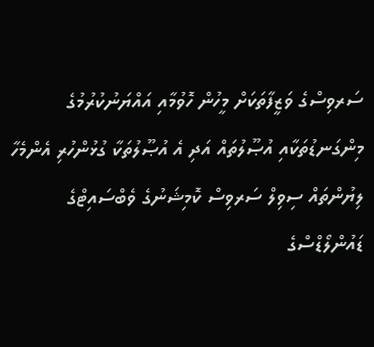ސަރވިސްގެ ވަޒީފާތަކަށް މީހުން ހޮވުމާއި އައްޔަނުކުރުމުގެ މިންގަނޑުތަކާއި އުޞޫލުތައް އަދި އެ އުޞޫލުތަކާ ގުޅުންހުރި އެންމެހާ ލިޔުންތައް ސިވިލް ސަރވިސް ކޮމިޝަނުގެ ވެބްސައިޓްގެ ޑައުންލޯޑްސްގެ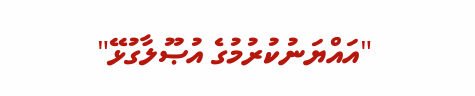"އައްޔަނުކުރުމުގެ އުޞޫލާގުޅޭ"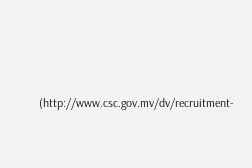(http://www.csc.gov.mv/dv/recruitment-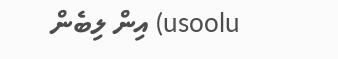usoolu) އިން ލިބެން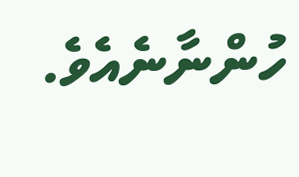ހުންނާނެއެވެ.